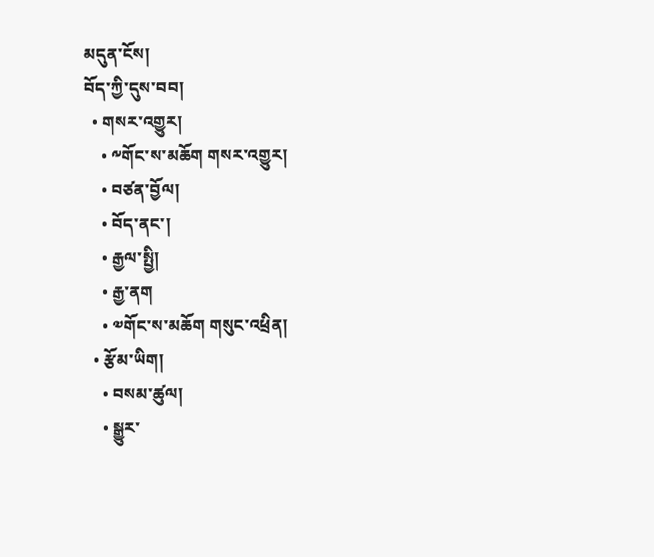མདུན་ངོས།
བོད་ཀྱི་དུས་བབ།
  • གསར་འགྱུར།
    • ༸གོང་ས་མཆོག གསར་འགྱུར།
    • བཙན་བྱོལ།
    • བོད་ནང་།
    • རྒྱལ་སྤྱི།
    • རྒྱ་ནག
    • ༧གོང་ས་མཆོག གསུང་འཕྲིན།
  • རྩོམ་ཡིག།
    • བསམ་ཚུལ།
    • སྒྱུར་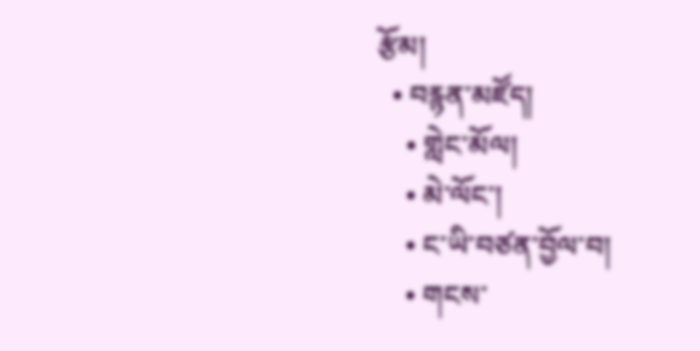རྩོམ།
  • བརྙན་མཛོད།
    • གླེང་མོལ།
    • མེ་ལོང་།
    • ང་ཡི་བཙན་བྱོལ་བ།
    • གངས་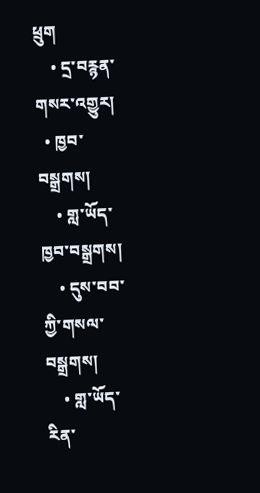ཕྲུག
    • དྲ་བརྙན་གསར་འགྱུར།
  • ཁྱབ་བསྒྲགས།
    • གླ་ཡོད་ཁྱབ་བསྒྲགས།
    • དུས་བབ་ཀྱི་གསལ་བསྒྲགས།
    • གླ་ཡོད་རིན་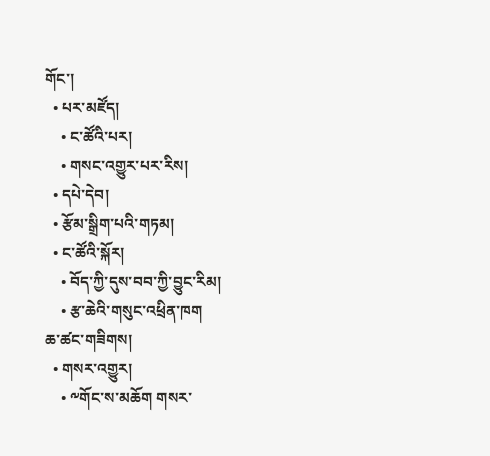གོང་།
  • པར་མཛོད།
    • ང་ཚོའི་པར།
    • གསང་འགྱུར་པར་རིས།
  • དཔེ་དེབ།
  • རྩོམ་སྒྲིག་པའི་གཏམ།
  • ང་ཚོའི་སྐོར།
    • བོད་ཀྱི་དུས་བབ་ཀྱི་བྱུང་རིམ།
    • རྩ་ཆེའི་གསུང་འཕྲིན་ཁག
ཆ་ཚང་གཟིགས།
  • གསར་འགྱུར།
    • ༸གོང་ས་མཆོག གསར་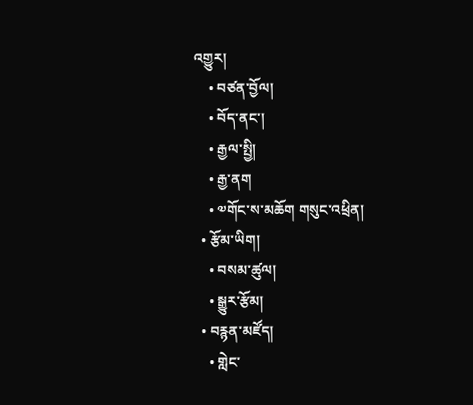འགྱུར།
    • བཙན་བྱོལ།
    • བོད་ནང་།
    • རྒྱལ་སྤྱི།
    • རྒྱ་ནག
    • ༧གོང་ས་མཆོག གསུང་འཕྲིན།
  • རྩོམ་ཡིག།
    • བསམ་ཚུལ།
    • སྒྱུར་རྩོམ།
  • བརྙན་མཛོད།
    • གླེང་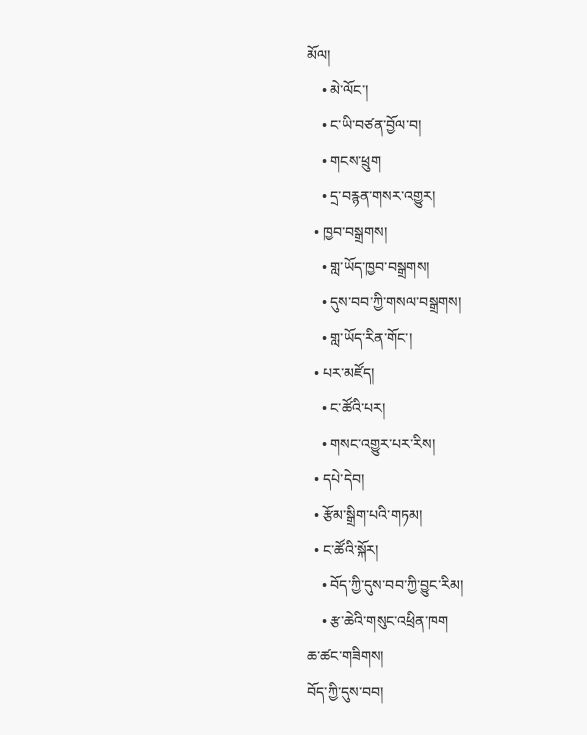མོལ།
    • མེ་ལོང་།
    • ང་ཡི་བཙན་བྱོལ་བ།
    • གངས་ཕྲུག
    • དྲ་བརྙན་གསར་འགྱུར།
  • ཁྱབ་བསྒྲགས།
    • གླ་ཡོད་ཁྱབ་བསྒྲགས།
    • དུས་བབ་ཀྱི་གསལ་བསྒྲགས།
    • གླ་ཡོད་རིན་གོང་།
  • པར་མཛོད།
    • ང་ཚོའི་པར།
    • གསང་འགྱུར་པར་རིས།
  • དཔེ་དེབ།
  • རྩོམ་སྒྲིག་པའི་གཏམ།
  • ང་ཚོའི་སྐོར།
    • བོད་ཀྱི་དུས་བབ་ཀྱི་བྱུང་རིམ།
    • རྩ་ཆེའི་གསུང་འཕྲིན་ཁག
ཆ་ཚང་གཟིགས།
བོད་ཀྱི་དུས་བབ།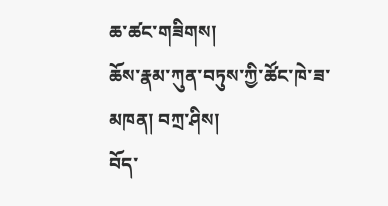ཆ་ཚང་གཟིགས།
ཆོས་རྣམ་ཀུན་བཏུས་ཀྱི་ཚོང་ཁེ་ཟ་མཁན། བཀྲ་ཤིས།
བོད་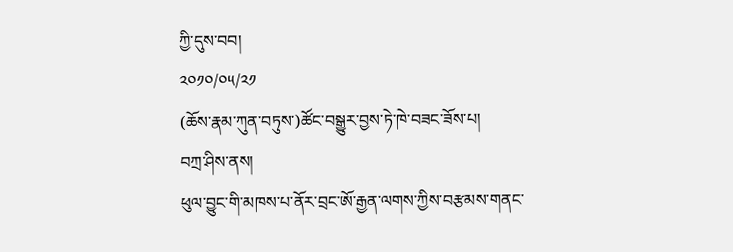ཀྱི་དུས་བབ།
༢༠༡༠/༠༥/༢༡
(ཆོས་རྣམ་ཀུན་བཏུས་)ཚོང་བསྒྱུར་བྱས་ཏེ་ཁེ་བཟང་ཟོས་པ།
བཀྲ་ཤིས་ནས།
ཕུལ་བྱུང་གི་མཁས་པ་ནོར་བྲང་ཨོ་རྒྱན་ལགས་ཀྱིས་བརྩམས་གནང་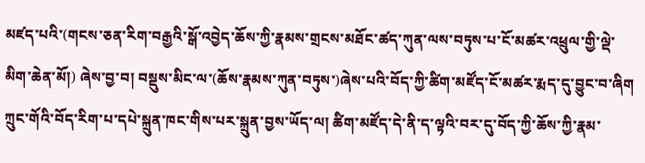མཛད་པའི་(གངས་ཅན་རིག་བརྒྱའི་སྒོ་འབྱེད་ཆོས་ཀྱི་རྣམས་གྲངས་མཐོང་ཚད་ཀུན་ལས་བཏུས་པ་ངོ་མཚར་འཕྲུལ་གྱི་ལྡེ་མིག་ཆེན་མོ།) ཞེས་བྱ་བ། བསྡུས་མིང་ལ་(ཆོས་རྣམས་ཀུན་བཏུས་)ཞེས་པའི་བོད་ཀྱི་ཚིག་མཛོད་ངོ་མཚར་རྨད་དུ་བྱུང་བ་ཞིག ཀྲུང་གོའི་བོད་རིག་པ་དཔེ་སྐྲུན་ཁང་གིས་པར་སྐྲུན་བྱས་ཡོད་ལ། ཚིག་མཛོད་དེ་ནི་ད་ལྟའི་བར་དུ་བོད་ཀྱི་ཆོས་ཀྱི་རྣམ་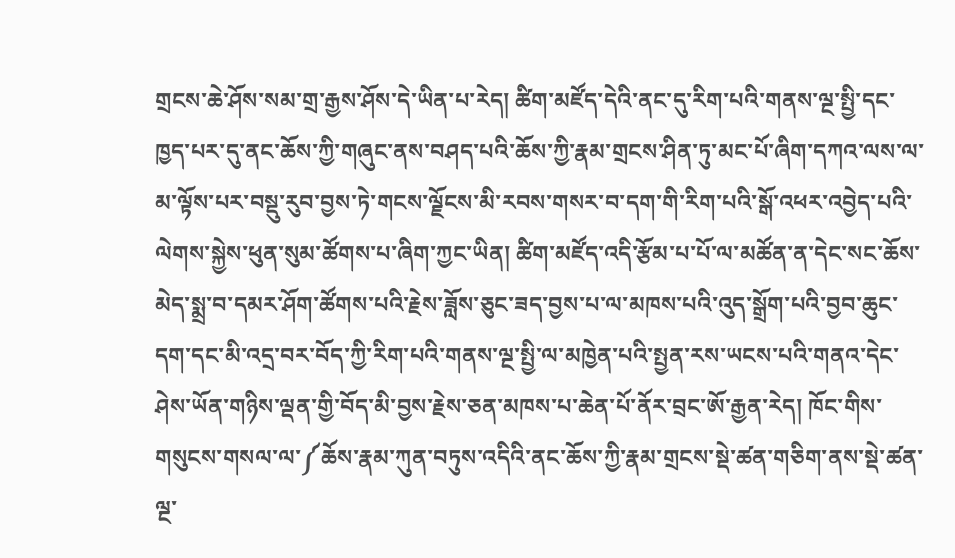གྲངས་ཆེ་ཤོས་སམ་གྲ་རྒྱས་ཤོས་དེ་ཡིན་པ་རེད། ཚིག་མཛོད་དེའི་ནང་དུ་རིག་པའི་གནས་ལྔ་སྤྱི་དང་ཁྱད་པར་དུ་ནང་ཆོས་ཀྱི་གཞུང་ནས་བཤད་པའི་ཆོས་ཀྱི་རྣམ་གྲངས་ཤིན་ཏུ་མང་པོ་ཞིག་དཀའ་ལས་ལ་མ་ལྟོས་པར་བསྡུ་རུབ་བྱས་ཏེ་གངས་ལྗོངས་མི་རབས་གསར་བ་དག་གི་རིག་པའི་སྒོ་འཕར་འབྱེད་པའི་ལེགས་སྐྱེས་ཕུན་སུམ་ཚོགས་པ་ཞིག་ཀྱང་ཡིན། ཚིག་མཛོད་འདི་རྩོམ་པ་པོ་ལ་མཚོན་ན་དེང་སང་ཆོས་མེད་སྨྲ་བ་དམར་ཤོག་ཚོགས་པའི་རྗེས་ཟློས་ཅུང་ཟད་བྱས་པ་ལ་མཁས་པའི་འུད་སྒྲོག་པའི་བྱབ་ཆུང་དག་དང་མི་འདྲ་བར་བོད་ཀྱི་རིག་པའི་གནས་ལྔ་སྤྱི་ལ་མཁྱེན་པའི་སྤྱན་རས་ཡངས་པའི་གནའ་དེང་ཤེས་ཡོན་གཉིས་ལྡན་གྱི་བོད་མི་བྱས་རྗེས་ཅན་མཁས་པ་ཆེན་པོ་ནོར་བྲང་ཨོ་རྒྱན་རེད། ཁོང་གིས་གསུངས་གསལ་ལ་༼ཆོས་རྣམ་ཀུན་བཏུས་འདིའི་ནང་ཆོས་ཀྱི་རྣམ་གྲངས་སྡེ་ཚན་གཅིག་ནས་སྡེ་ཚན་ལྔ་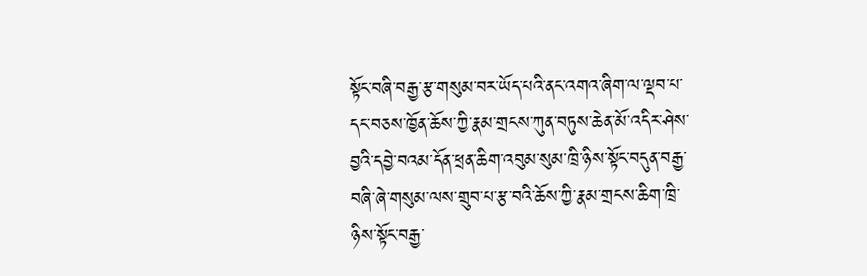སྟོང་བཞི་བརྒྱ་རྩ་གསུམ་བར་ཡོད་པའི་ནང་འགའ་ཞིག་ལ་ལྡབ་པ་དང་བཅས་ཁྱོན་ཆོས་ཀྱི་རྣམ་གྲངས་ཀུན་བཏུས་ཆེན་མོ་འདིར་ཤེས་བྱའི་དབྱེ་བའམ་དོན་ཕྲན་ཆིག་འབུམ་སུམ་ཁྲི་ཉིས་སྟོང་བདུན་བརྒྱ་བཞི་ཞེ་གསུམ་ལས་གྲུབ་པ་རྩ་བའི་ཆོས་ཀྱི་རྣམ་གྲངས་ཆིག་ཁྲི་ཉིས་སྟོང་བརྒྱ་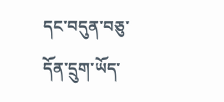དང་བདུན་བཅུ་དོན་དྲུག་ཡོད་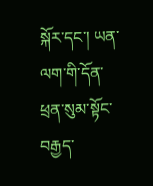སྐོར་དང་། ཡན་ལག་གི་དོན་ཕྲན་སུམ་སྟོང་བརྒྱད་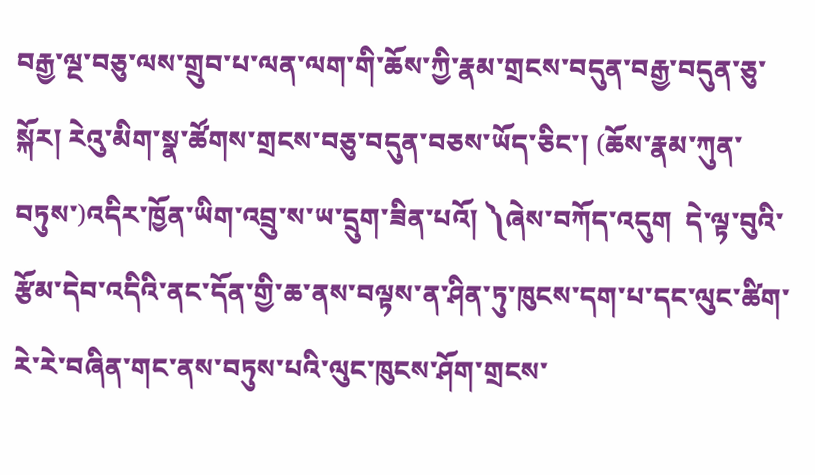བརྒྱ་ལྔ་བཅུ་ལས་གྲུབ་པ་ལན་ལག་གི་ཆོས་ཀྱི་རྣམ་གྲངས་བདུན་བརྒྱ་བདུན་ཅུ་སྐོར། རེའུ་མིག་སྣ་ཚོགས་གྲངས་བཅུ་བདུན་བཅས་ཡོད་ཅིང་། (ཆོས་རྣམ་ཀུན་བཏུས་)འདིར་ཁྱོན་ཡིག་འབྲུ་ས་ཡ་དྲུག་ཟིན་པའོ། ༽ཞེས་བཀོད་འདུག  དེ་ལྟ་བུའི་རྩོམ་དེབ་འདིའི་ནང་དོན་གྱི་ཆ་ནས་བལྟས་ན་ཤིན་ཏུ་ཁུངས་དག་པ་དང་ལུང་ཚིག་རེ་རེ་བཞིན་གང་ནས་བཏུས་པའི་ལུང་ཁུངས་ཤོག་གྲངས་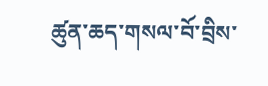ཚུན་ཆད་གསལ་བོ་བྲིས་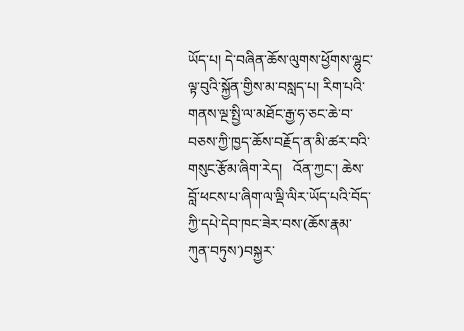ཡོད་པ། དེ་བཞིན་ཆོས་ལུགས་ཕྱོགས་ལྷུང་ལྟ་བུའི་སྐྱོན་གྱིས་མ་བསླད་པ། རིག་པའི་གནས་ལྔ་སྤྱི་ལ་མཐོང་རྒྱ་ཧ་ཅང་ཆེ་བ་བཅས་ཀྱི་ཁྱད་ཆོས་བརྗོད་ན་མི་ཚར་བའི་གསུང་རྩོམ་ཞིག་རེད།   འོན་ཀྱང་། ཆེས་བློ་ཕངས་པ་ཞིག་ལ་ལྡི་ལིར་ཡོད་པའི་བོད་ཀྱི་དཔེ་དེབ་ཁང་ཟེར་བས་(ཆོས་རྣམ་ཀུན་བཏུས་)བསྐྱར་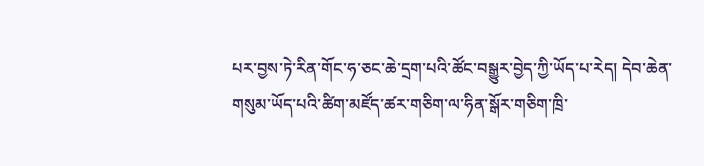པར་བྱས་ཏེ་རིན་གོང་ཧ་ཅང་ཆེ་དྲག་པའི་ཚོང་བསྒྱུར་བྱེད་ཀྱི་ཡོད་པ་རེད། དེབ་ཆེན་གསུམ་ཡོད་པའི་ཚིག་མཛོད་ཚར་གཅིག་ལ་ཧིན་སྒོར་གཅིག་ཁྲི་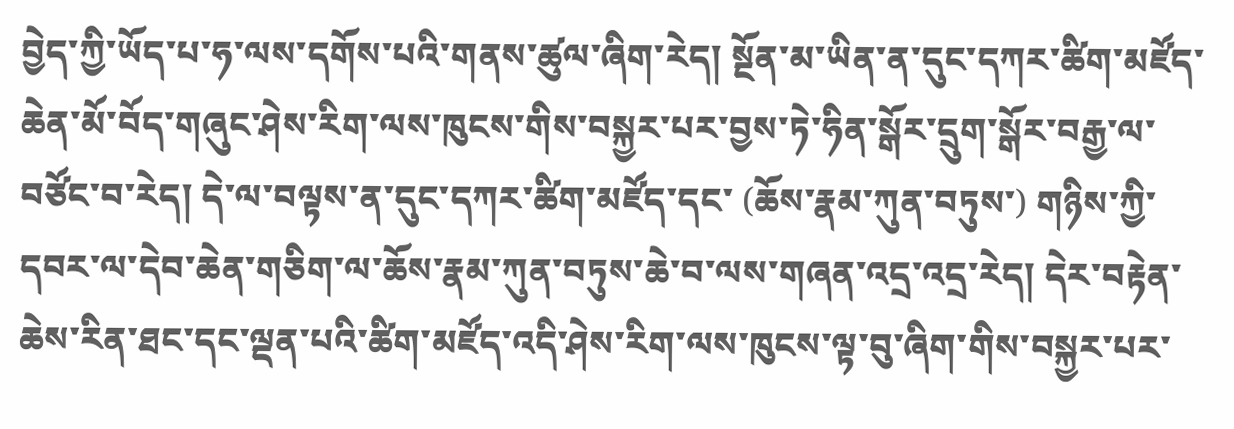བྱེད་ཀྱི་ཡོད་པ་ཧ་ལས་དགོས་པའི་གནས་ཚུལ་ཞིག་རེད། སྔོན་མ་ཡིན་ན་དུང་དཀར་ཚིག་མཛོད་ཆེན་མོ་བོད་གཞུང་ཤེས་རིག་ལས་ཁུངས་གིས་བསྐྱར་པར་བྱས་ཏེ་ཧིན་སྒོར་དྲུག་སྒོར་བརྒྱ་ལ་བཙོང་བ་རེད། དེ་ལ་བལྟས་ན་དུང་དཀར་ཚིག་མཛོད་དང་ (ཆོས་རྣམ་ཀུན་བཏུས་) གཉིས་ཀྱི་དབར་ལ་དེབ་ཆེན་གཅིག་ལ་ཆོས་རྣམ་ཀུན་བཏུས་ཆེ་བ་ལས་གཞན་འདྲ་འདྲ་རེད། དེར་བརྟེན་ཆེས་རིན་ཐང་དང་ལྡན་པའི་ཚིག་མཛོད་འདི་ཤེས་རིག་ལས་ཁུངས་ལྟ་བུ་ཞིག་གིས་བསྐྱར་པར་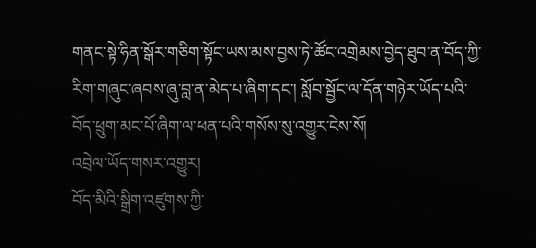གནང་སྟེ་ཧིན་སྒོར་གཅིག་སྟོང་ཡས་མས་བྱས་ཏེ་ཚོང་འགྲེམས་བྱེད་ཐུབ་ན་བོད་ཀྱི་རིག་གཞུང་ཞབས་ཞུ་བླ་ན་མེད་པ་ཞིག་དང་། སློབ་སྦྱོང་ལ་དོན་གཉེར་ཡོད་པའི་བོད་ཕྲུག་མང་པོ་ཞིག་ལ་ཕན་པའི་གསོས་སུ་འགྱུར་ངེས་སོ།
འབྲེལ་ཡོད་གསར་འགྱུར།
བོད་མིའི་སྒྲིག་འཛུགས་ཀྱི་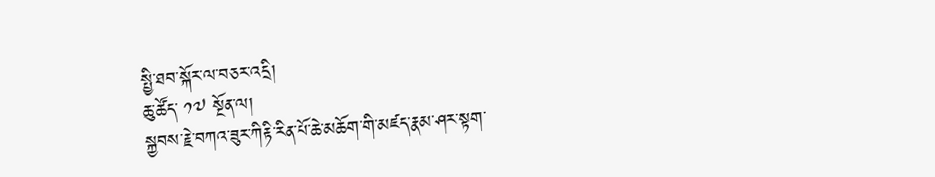སྤྱི་ཐབ་སྐོར་ལ་བཅར་འདྲི།
ཆུ་ཚོད་ ༡༧ སྔོན་ལ།
སྐྱབས་རྗེ་བཀའ་ཟུར་ཀིརྟི་རིན་པོ་ཆེ་མཆོག་གི་མཛད་རྣམ་ཤར་སྟག་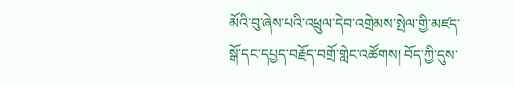མོའི་བུ་ཞེས་པའི་འཕྲུལ་དེབ་འགྲེམས་སྤེལ་གྱི་མཛད་སྒོ་དང་དཔྱད་བརྗོད་བགྲོ་གླེང་འཚོགས། བོད་ཀྱི་དུས་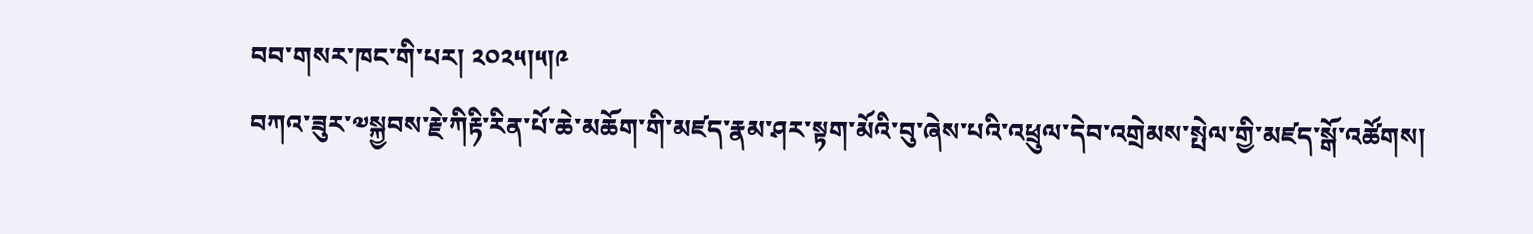བབ་གསར་ཁང་གི་པར། ༢༠༢༥།༥།༩
བཀའ་ཟུར་༧སྐྱབས་རྗེ་ཀིརྟི་རིན་པོ་ཆེ་མཆོག་གི་མཛད་རྣམ་ཤར་སྟག་མོའི་བུ་ཞེས་པའི་འཕྲུལ་དེབ་འགྲེམས་སྤེལ་གྱི་མཛད་སྒོ་འཚོགས།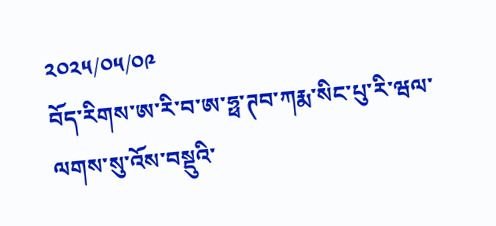༢༠༢༥/༠༥/༠༩
བོད་རིགས་ཨ་རི་བ་ཨ་ཧྥ་ཊབ་ཀརྨ་སིང་པུ་རི་ཝལ་ལགས་སུ་འོས་བསྡུའི་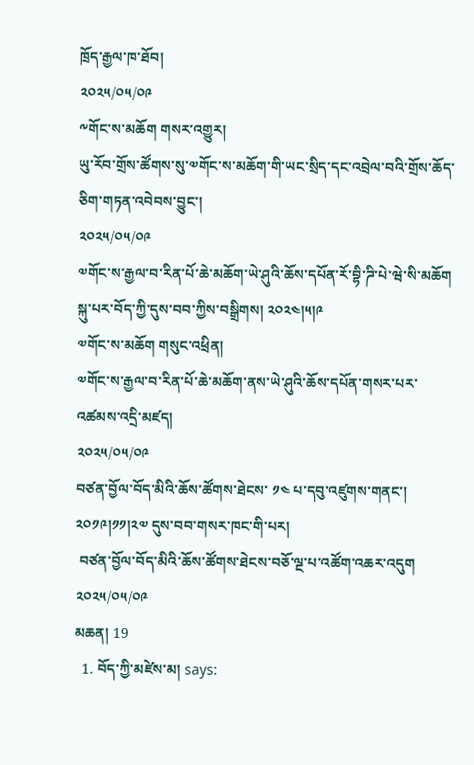ཁྲོད་རྒྱལ་ཁ་ཐོབ།
༢༠༢༥/༠༥/༠༩
༸གོང་ས་མཆོག གསར་འགྱུར།
ཡུ་རོབ་གྲོས་ཚོགས་སུ་༧གོང་ས་མཆོག་གི་ཡང་སྲིད་དང་འབྲེལ་བའི་གྲོས་ཆོད་ཅིག་གཏན་འབེབས་བྱུང་།
༢༠༢༥/༠༥/༠༩
༧གོང་ས་རྒྱལ་བ་རིན་པོ་ཆེ་མཆོག་ཡེ་ཤུའི་ཆོས་དཔོན་རོ་བྷི་ཌི་པེ་ཝེ་སི་མཆོག སྐུ་པར་བོད་ཀྱི་དུས་བབ་ཀྱིས་བསྒྲིགས། ༢༠༢༤།༥།༩
༧གོང་ས་མཆོག གསུང་འཕྲིན།
༧གོང་ས་རྒྱལ་བ་རིན་པོ་ཆེ་མཆོག་ནས་ཡེ་ཤུའི་ཆོས་དཔོན་གསར་པར་འཚམས་འདྲི་མཛད།
༢༠༢༥/༠༥/༠༩
བཙན་བྱོལ་བོད་མིའི་ཆོས་ཚོགས་ཐེངས་ ༡༤ པ་དབུ་འཛུགས་གནང་། ༢༠༡༩།༡༡།༢༧ དུས་བབ་གསར་ཁང་གི་པར།
 བཙན་བྱོལ་བོད་མིའི་ཆོས་ཚོགས་ཐེངས་བཅོ་ལྔ་པ་འཚོག་འཆར་འདུག
༢༠༢༥/༠༥/༠༩
མཆན། 19
  1. བོད་ཀྱི་མཛེས་མ། says: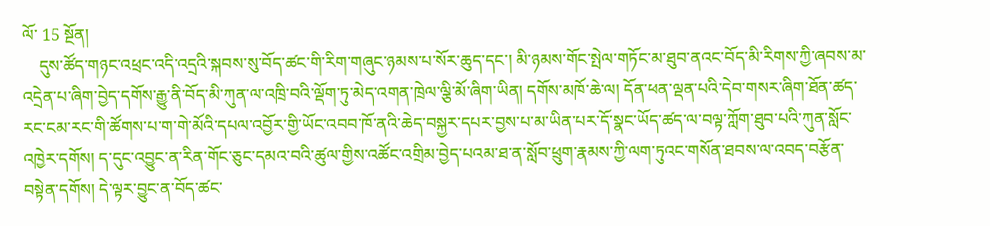ལོ་ 15 སྔོན།
    དུས་ཚོད་གཉང་འཕྲང་འདི་འདྲའི་སྐབས་སུ་བོད་ཚང་གི་རིག་གཞུང་ཉམས་པ་སོར་ཆུད་དང་། མི་ཉམས་གོང་སྤེལ་གཏོང་མ་ཐུབ་ནའང་བོད་མི་རིགས་ཀྱི་ཞབས་མ་འདྲེན་པ་ཞིག་བྱེད་དགོས་རྒྱུ་ནི་བོད་མི་ཀུན་ལ་འཁྲི་བའི་ལྡོག་ཏུ་མེད་འགན་ཁྲེལ་ལྕི་མོ་ཞིག་ཡིན། དགོས་མཁོ་ཆེ་ལ། དོན་ཕན་ལྡན་པའི་དེབ་གསར་ཞིག་ཐོན་ཚད་རང་ངམ་རང་གི་ཚོགས་པ་ག་གེ་མོའི་དཔལ་འབྱོར་གྱི་ཡོང་འབབ་ཁོ་ནའི་ཆེད་བསྐྱར་དཔར་བྱས་པ་མ་ཡིན་པར་དོ་སྣང་ཡོད་ཚད་ལ་བལྟ་ཀློག་ཐུབ་པའི་ཀུན་སློང་འཁྱེར་དགོས། ད་དུང་འབྱུང་ན་རིན་གོང་ཅུང་དམའ་བའི་ཚུལ་གྱིས་འཚོང་འགྲིམ་བྱེད་པའམ་ཐ་ན་སློབ་ཕྲུག་རྣམས་ཀྱི་ལག་ཏུའང་གསོན་ཐབས་ལ་འབད་བརྩོན་བསྟེན་དགོས། དེ་ལྟར་བྱུང་ན་བོད་ཚང་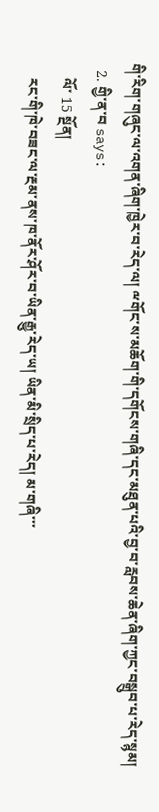གི་རིག་གཞུང་ལ་འགན་ཞིག་ཁྱེར་བ་རེད་ལ། ྋགོང་ས་མཆོག་གི་དགོངས་གཞི་དང་མཐུན་པའི་བྱ་བ་རླབས་ཆེན་ཞིག་ཀྱང་བསྒྲུབ་པ་རེད་སྙམ།
  2. གྱི་ན་བ says:
    ལོ་ 15 སྔོན།
    རང་གི་ཁེ་བཟང་ལ་རྔམ་ནས་ཁ་ནོར་ཤོར་བ་ཡིན་རྒྱུ་རེད་ཡ། ཡིན་མི་སྲིད་པ་རེད། མ་གཞི་་་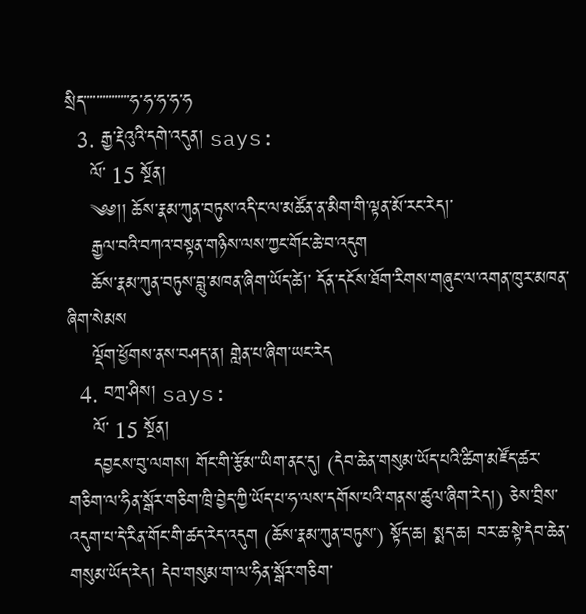སྲིད་་་་་་་་་་་་་་་ཧ་ཧ་ཧ་ཧ་ཧ
  3. རྒྱ་རྡེའུའི་དགེ་འདུན། says:
    ལོ་ 15 སྔོན།
    ༄༅།། ཆོས་རྣམ་ཀུན་བཏུས་འདི་ང་ལ་མཚོན་ན་མིག་གི་ལྟན་མོ་རང་རེད།་
    རྒྱལ་བའི་བཀའ་བསྟན་གཉིས་ལས་ཀྱང་གོང་ཆེ་བ་འདུག
    ཆོས་རྣམ་ཀུན་བཏུས་བླུ་མཁན་ཞིག་ཡོད་ཚེ།་ དོན་དངོས་ཐོག་རིགས་གཞུང་ལ་འགན་ཁུར་མཁན་ཞིག་སེམས
    ལྡོག་ཕྱོགས་ནས་བཤད་ན། གླེན་པ་ཞིག་ཡང་རེད
  4. བཀྲ་ཤིས། says:
    ལོ་ 15 སྔོན།
    དབྱངས་བུ་ལགས། གོང་གི་རྩོམ་་ཡིག་ནང་དུ། (དེབ་ཆེན་གསུམ་ཡོད་པའི་ཚིག་མཛོད་ཚར་གཅིག་ལ་ཧིན་སྒོར་གཅིག་ཁྲི་བྱེད་ཀྱི་ཡོད་པ་ཧ་ལས་དགོས་པའི་གནས་ཚུལ་ཞིག་རེད།) ཅེས་བྲིས་འདུག་པ་དེ་རིན་གོང་གི་ཚད་རེད་འདུག (ཆོས་རྣམ་ཀུན་བཏུས་) སྟོད་ཆ། སྨད་ཆ། བར་ཆ་སྟེ་དེབ་ཆེན་གསུམ་ཡོད་རེད། དེབ་གསུམ་ག་ལ་ཧིན་སྒོར་གཅིག་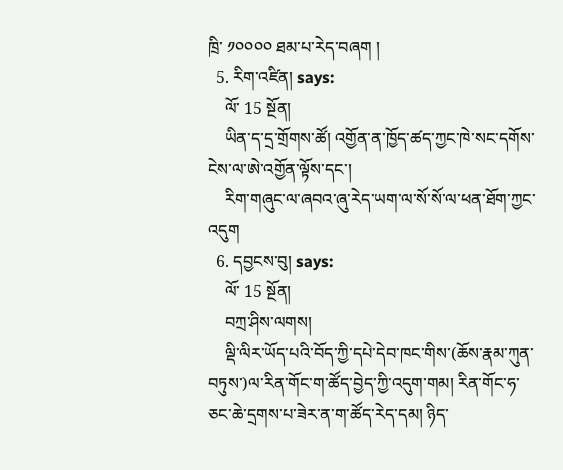ཁྲི་ ༡༠༠༠༠ ཐམ་པ་རེད་བཞག །
  5. རིག་འཛིན། says:
    ལོ་ 15 སྔོན།
    ཡིན་ད་དྲ་གྲོགས་ཚོ། འགྱོན་ན་ཁྱོད་ཚད་ཀྱང་ཁེ་སང་དགོས་ངེས་ལ་ཨེ་འགྱོན་ལྟོས་དང་།
    རིག་གཞུང་ལ་ཞབའ་ཞུ་རེད་ཡག་ལ་སོ་སོ་ལ་ཕན་ཐོག་ཀྱང་འདུག
  6. དབྱངས་བུ། says:
    ལོ་ 15 སྔོན།
    བཀྲ་ཤིས་ལགས།
    ལྡི་ལིར་ཡོད་པའི་བོད་ཀྱི་དཔེ་དེབ་ཁང་གིས་(ཆོས་རྣམ་ཀུན་བཏུས་)ལ་རིན་གོང་ག་ཚོད་བྱེད་ཀྱི་འདུག་གམ། རིན་གོང་ཧ་ཅང་ཆེ་དྲགས་པ་ཟེར་ན་ག་ཚོད་རེད་དམ། ཉིད་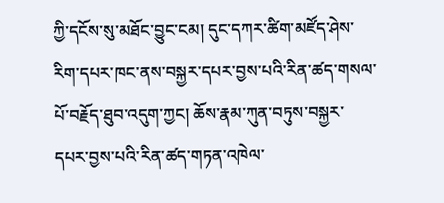ཀྱི་དངོས་སུ་མཐོང་བྱུང་ངམ། དུང་དཀར་ཚིག་མཛོད་ཤེས་རིག་དཔར་ཁང་ནས་བསྐྱར་དཔར་བྱས་པའི་རིན་ཚད་གསལ་པོ་བརྗོད་ཐུབ་འདུག་ཀྱང། ཆོས་རྣམ་ཀུན་བཏུས་བསྐྱར་དཔར་བྱས་པའི་རིན་ཚད་གཏན་འཁེལ་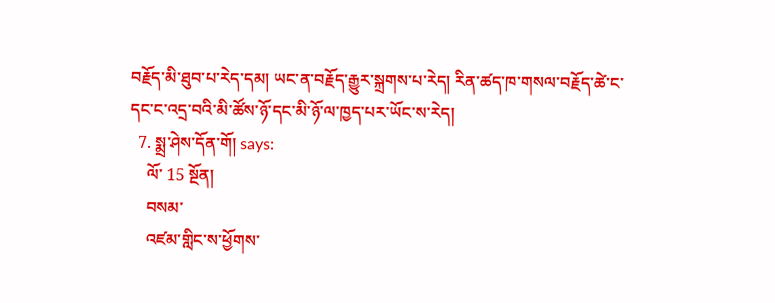བརྗོད་མི་ཐུབ་པ་རེད་དམ། ཡང་ན་བརྗོད་རྒྱུར་སྐྲགས་པ་རེད། རིན་ཚད་ཁ་གསལ་བརྗོད་ཚེ་ང་དང་ང་འདྲ་བའི་མི་ཚོས་ཉོ་དང་མི་ཉོ་ལ་ཁྱད་པར་ཡོང་ས་རེད།
  7. སྨྲ་ཤེས་དོན་གོ། says:
    ལོ་ 15 སྔོན།
    བསམ་
    འཇ༹མ་གླིང་ས་ཕྱོགས་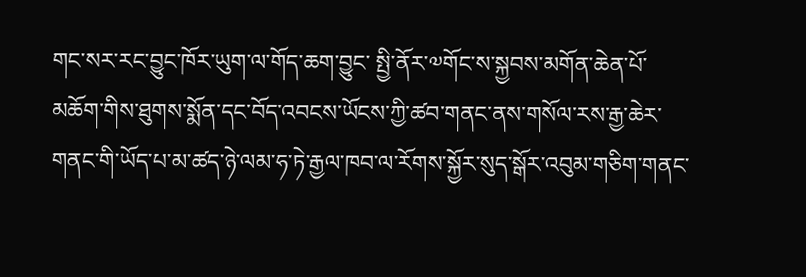གང་སར་རང་བྱུང་ཁོར་ཡུག་ལ་གོད་ཆག་བྱུང་ སྤྱི་ནོར་༧གོང་ས་སྐྱབས་མགོན་ཆེན་པོ་མཆོག་གིས་ཐུགས་སྨོན་དང་བོད་འབངས་ཡོངས་ཀྱི་ཆ༹བ་གནང་ནས་གསོལ་རས་རྒྱ་ཆེར་གནང་གི་ཡོད་པ་མ་ཆ༹ད་ཉེ་ལམ་ཧ་ཏེ་རྒྱལ་ཁབ་ལ་རོགས་སྐྱོར་སུད་སྒོར་འབུམ་གཅིག་གནང་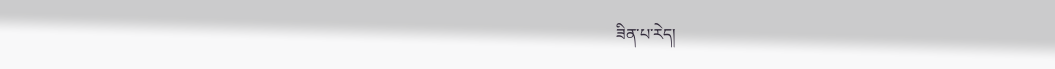ཟིན་པ་རེད།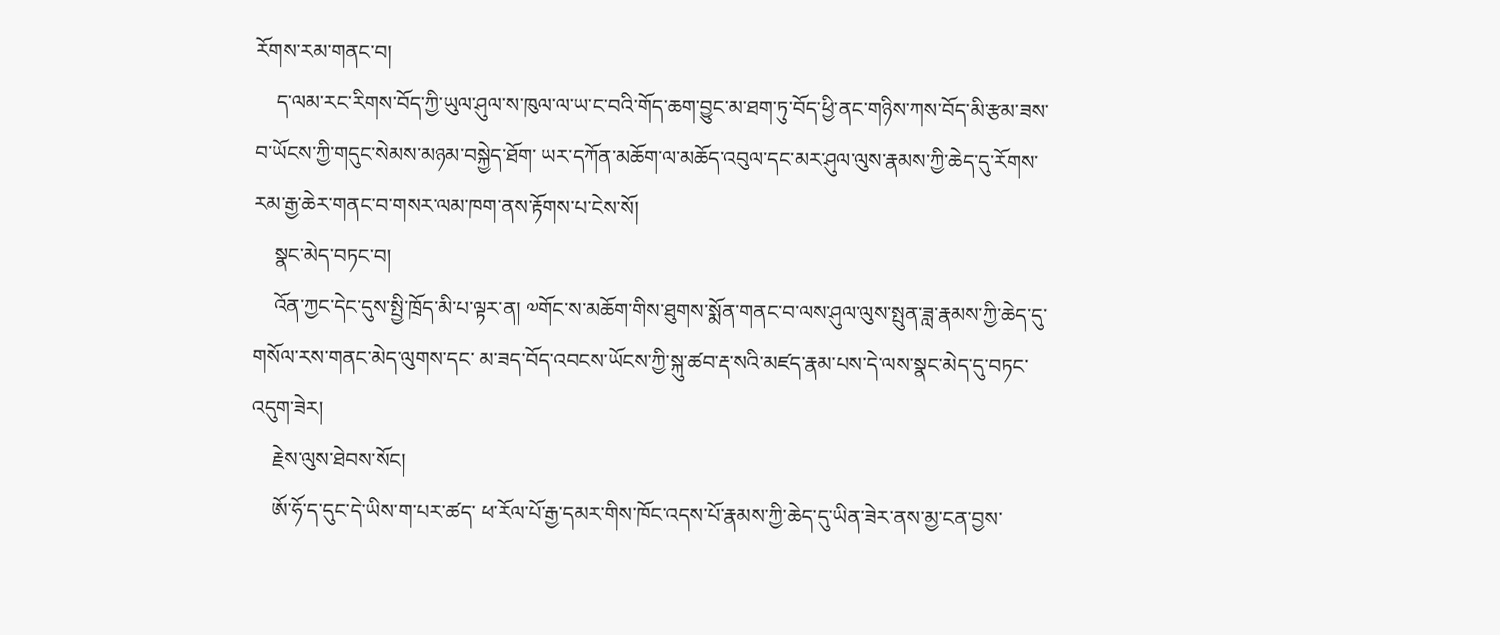རོགས་རམ་གནང་བ།
    ད་ལམ་རང་རིགས་བོད་ཀྱི་ཡུལ་ཤུལ་ས་ཁུལ་ལ་ཡ་ང་བའི་གོད་ཆག་བྱུང་མ་ཐག་ཏུ་བོད་ཕྱི་ནང་གཉིས་ཀས་བོད་མི་རྩམ་ཟས་བ་ཡོངས་ཀྱི་གདུང་སེམས་མཉམ་བསྐྱེད་ཐོག་ ཡར་དཀོན་མཆོག་ལ་མཆོད་འབུལ་དང་མར་ཤུལ་ལུས་རྣམས་ཀྱི་ཆེད་དུ་རོགས་རམ་རྒྱ་ཆེར་གནང་བ་གསར་ལམ་ཁག་ནས་རྟོགས་པ་ངེས་སོ།
    སྣང་མེད་བཏང་བ།
    འོན་ཀྱང་དེང་དུས་སྤྱི་ཁྲོད་མི་པ་ལྟར་ན། ༧གོང་ས་མཆོག་གིས་ཐུགས་སྨོན་གནང་བ་ལས་ཤུལ་ལུས་སྤུན་ཟླ་རྣམས་ཀྱི་ཆེད་དུ་གསོལ་རས་གནང་མེད་ལུགས་དང་ མ་ཟད་བོད་འབངས་ཡོངས་ཀྱི་སྐུ་ཆ༹བ་རྡ་སའི་མཇ༹ད་རྣམ་པས་དེ་ལས་སྣང་མེད་དུ་བཏང་འདུག་ཟེར།
    རྗེས་ལུས་ཐེབས་སོང།
    ཨོ་ཧོ་ད་དུང་དེ་ཡིས་ག་པར་ཆ༹ད་ ཕ་རོལ་པོ་རྒྱ་དམར་གིས་ཁོང་འདས་པོ་རྣམས་ཀྱི་ཆེད་དུ་ཡིན་ཟེར་ནས་མྱ་ངན་བྱས་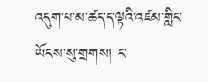འདུག་པ་མ་ཆ༹ད་ད་ལྟའི་འཇ༹མ་གླིང་ཡོངས་སུ་གྲགས། ང་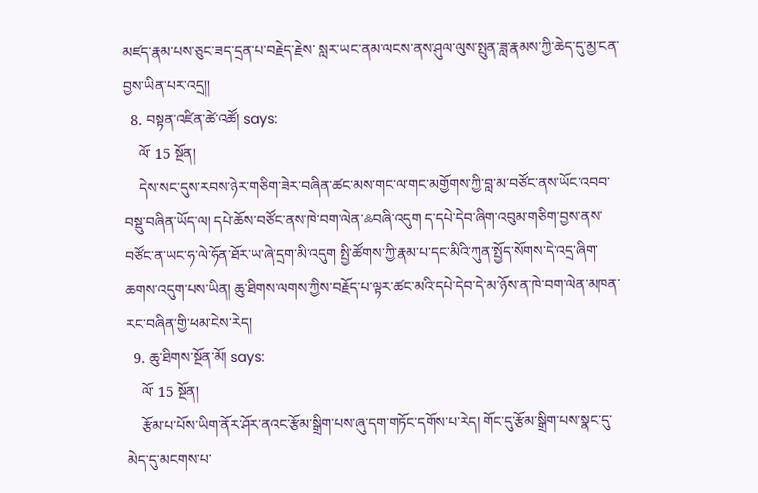མཇ༹ད་རྣམ་པས་ཅུང་ཟད་དྲན་པ་བརྗེད་རྗེས་ སླར་ཡང་ནམ་ལངས་ནས་ཤུལ་ལུས་སྤུན་ཟླ་རྣམས་ཀྱི་ཆེད་དུ་མྱ་ངན་བྱས་ཡིན་པར་འདྲ།།
  8. བསྟན་འཛིན་ཚེ་འཚོ། says:
    ལོ་ 15 སྔོན།
    དེས་སང་དུས་རབས་ཉེར་གཅིག་ཟེར་བཞིན་ཚང་མས་གང་ལ་གང་མགྱོགས་ཀྱི་བླ་མ་བཙོང་ནས་ཡོང་འབབ་བསྡུ་བཞིན་ཡོད་ལ། དཔེ་ཆོས་བཙོང་ནས་ཁེ་བག་ལེན་༜བཞི་འདུག ད་དཔེ་དེབ་ཞིག་འབུམ་གཅིག་བྱས་ནས་བཙོང་ན་ཡང་ཧ་ལེ་ཧོན་ཐོར་ཡ་ཞེ་དྲག་མི་འདུག སྤྱི་ཚོགས་ཀྱི་རྣམ་པ་དང་མིའི་ཀུན་སྤྱོད་སོགས་དེ་འདྲ་ཞིག་ཆགས་འདུག་པས་ཡིན། ཆུ་ཐིགས་ལགས་ཀྱིས་བརྗོད་པ་ལྟར་ཚང་མའི་དཔེ་དེབ་དེ་མ་ཉོས་ན་ཁེ་བག་ལེན་མཁན་རང་བཞིན་གྱི་ཕམ་ངེས་རེད།
  9. ཆུ་ཐིགས་སྔོན་མོ། says:
    ལོ་ 15 སྔོན།
    རྩོམ་པ་པོས་ཡིག་ནོར་ཤོར་ནའང་རྩོམ་སྒྲིག་པས་ཞུ་དག་གཏོང་དགོས་པ་རེད། གོང་དུ་རྩོམ་སྒྲིག་པས་སྣང་དུ་མེད་དུ་མངགས་པ་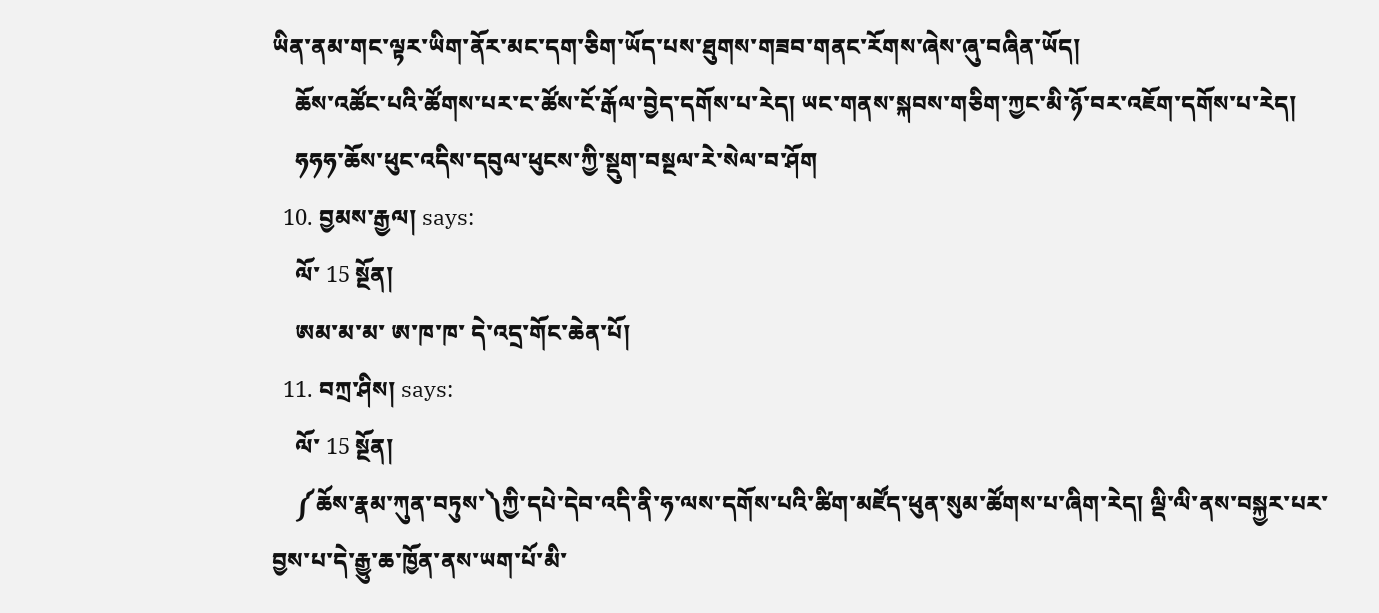ཡིན་ནམ་གང་ལྟར་ཡིག་ནོར་མང་དག་ཅིག་ཡོད་པས་ཐུགས་གཟབ་གནང་རོགས་ཞེས་ཞུ་བཞིན་ཡོད།
    ཆོས་འཚོང་པའི་ཚོགས་པར་ང་ཚོས་ངོ་རྒོལ་བྱེད་དགོས་པ་རེད། ཡང་གནས་སྐབས་གཅིག་ཀྱང་མི་ཉོ་བར་འཇོག་དགོས་པ་རེད།
    ཧཧཧ་ཆོས་ཕུང་འདིས་དབུལ་ཕུངས་ཀྱི་སྡུག་བསྔལ་རེ་སེལ་བ་ཤོག
  10. བྱམས་རྒྱལ། says:
    ལོ་ 15 སྔོན།
    ཨམ་མ་མ་ ཨ་ཁ་ཁ་ དེ་འདྲ་གོང་ཆེན་པོ།
  11. བཀྲ་ཤིས། says:
    ལོ་ 15 སྔོན།
    ༼ཆོས་རྣམ་ཀུན་བཏུས་༽ཀྱི་དཔེ་དེབ་འདི་ནི་ཧ་ལས་དགོས་པའི་ཚིག་མཛོད་ཕུན་སུམ་ཚོགས་པ་ཞིག་རེད། ལྡི་ལི་ནས་བསྐྱར་པར་བྱས་པ་དེ་རྒྱུ་ཆ་ཁྱོན་ནས་ཡག་པོ་མི་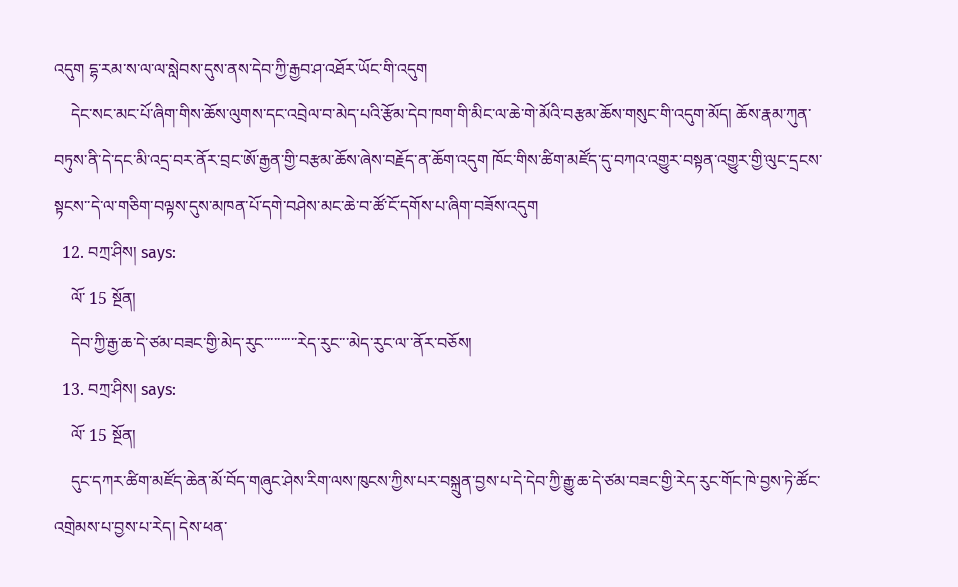འདུག དྷ་རམ་ས་ལ་ལ་སླེབས་དུས་ནས་དེབ་ཀྱི་རྒྱབ་ཤ་འཐོར་ཡོང་གི་འདུག
    དེང་སང་མང་པོ་ཞིག་གིས་ཆོས་ལུགས་དང་འབྲེལ་བ་མེད་པའི་རྩོམ་དེབ་ཁག་གི་མིང་ལ་ཆེ་གེ་མོའི་བརྩམ་ཆོས་གསུང་གི་འདུག་མོད། ཆོས་རྣམ་ཀུན་བཏུས་ནི་དེ་དང་མི་འདྲ་བར་ནོར་བྲང་ཨོ་རྒྱན་གྱི་བརྩམ་ཆོས་ཞེས་བརྗོད་ན་ཆོག་འདུག ཁོང་གིས་ཚིག་མཛོད་དུ་བཀའ་འགྱུར་བསྟན་འགྱུར་གྱི་ལུང་དྲངས་སྟངས་་དེ་ལ་གཅིག་བལྟས་དུས་མཁན་པོ་དགེ་བཤེས་མང་ཆེ་བ་ཚོ་ངོ་དགོས་པ་ཞིག་བཟོས་འདུག
  12. བཀྲ་ཤིས། says:
    ལོ་ 15 སྔོན།
    དེབ་ཀྱི་རྒྱ་ཆ་དེ་ཙམ་བཟང་གྱི་མེད་རུང་་་་་་་་་་རེད་རུང་་་མེད་རུང་ལ་་ནོར་བཅོས།
  13. བཀྲ་ཤིས། says:
    ལོ་ 15 སྔོན།
    དུང་དཀར་ཚིག་མཛོད་ཆེན་མོ་བོད་གཞུང་ཤེས་རིག་ལས་ཁུངས་ཀྱིས་པར་བསྐྲུན་བྱས་པ་དེ་དེབ་ཀྱི་རྒྱུ་ཆ་དེ་ཙམ་བཟང་གྱི་རེད་རུང་གོང་ཁེ་བྱས་ཏེ་ཚོང་འགྲེམས་པ་བྱས་པ་རེད། དེས་ཕན་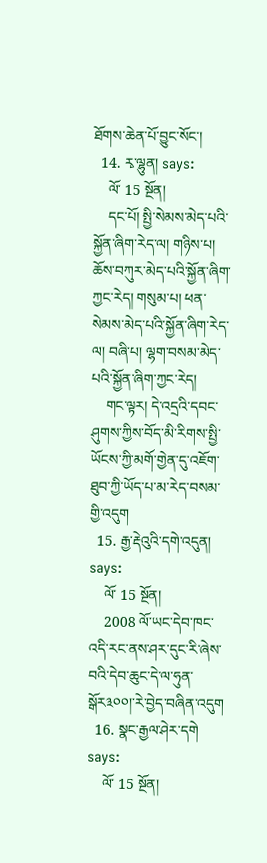ཐོགས་ཆེན་པོ་བྱུང་སོང་།
  14. རྭ་ལྷུན། says:
    ལོ་ 15 སྔོན།
    དང་པོ། སྤྱི་སེམས་མེད་པའི་སྐྱོན་ཞིག་རེད་ལ། གཉིས་པ། ཆོས་བཀུར་མེད་པའི་སྐྱོན་ཞིག་ཀྱང་རེད། གསུམ་པ། ཕན་སེམས་མེད་པའི་སྐྱོན་ཞིག་རེད་ལ། བཞི་པ། ལྷག་བསམ་མེད་པའི་སྐྱོན་ཞིག་ཀྱང་རེད།
    གང་ལྟར། དེ་འདྲའི་དབང་ཤུགས་ཀྱིས་བོད་མི་རིགས་སྤྱི་ཡོངས་ཀྱི་མགོ་གྱེན་དུ་འཇོག་ཐུབ་ཀྱི་ཡོད་པ་མ་རེད་བསམ་གྱི་འདུག
  15. རྒྱ་རྡེའུའི་དགེ་འདུན། says:
    ལོ་ 15 སྔོན།
    2008 ལོ་ཡང་དེབ་ཁང་འདི་རང་ནས་ཤར་དུང་རི་ཞེས་བའི་དེབ་ཆུང་དེ་ལ་ཧུན་སྒོར༣༠༠།་རེ་བྱེད་བཞིན་འདུག
  16. སྣང་རྒྱལ་ཤེར་དགེ says:
    ལོ་ 15 སྔོན།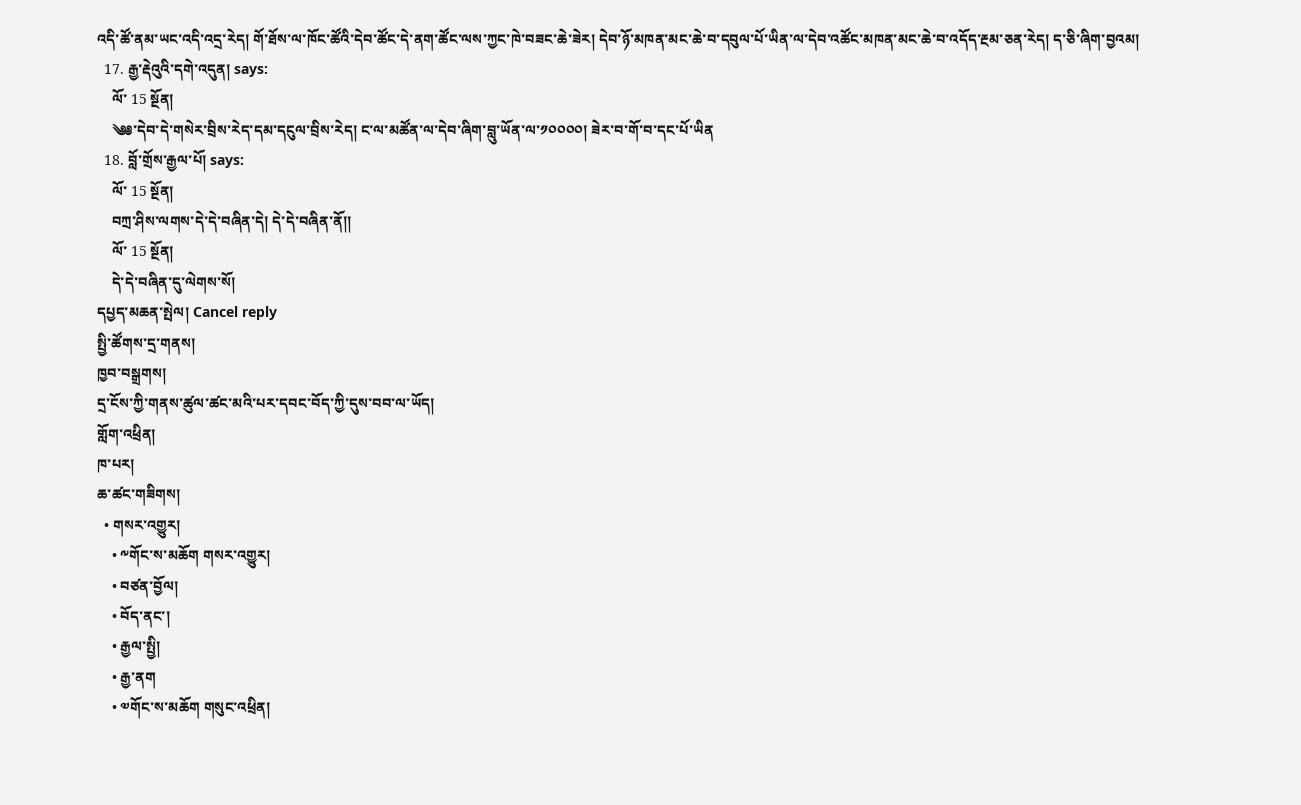འདི་ཚོ་ནམ་ཡང་འདི་འདྲ་རེད། གོ་ཐོས་ལ་ཁོང་ཚོའི་དེབ་ཚོང་དེ་ནག་ཚོང་ལས་ཀྱང་ཁེ་བཟང་ཆེ་ཟེར། དེབ་ཉོ་མཁན་མང་ཆེ་བ་དབུལ་པོ་ཡིན་ལ་དེབ་འཚོང་མཁན་མང་ཆེ་བ་འདོད་རྔམ་ཅན་རེད། ད་ཅི་ཞིག་བྱའམ།
  17. རྒྱ་རྡེའུའི་དགེ་འདུན། says:
    ལོ་ 15 སྔོན།
    ༄༅་དེབ་དེ་གསེར་བྲིས་རེད་དམ་དངུལ་བྲིས་རེད། ང་ལ་མཚོན་ལ་དེབ་ཞིག་བླུ་ཡོན་ལ་༡༠༠༠༠། ཟེར་བ་གོ་བ་དང་པོ་ཡིན
  18. བློ་གྲོས་རྒྱལ་པོ། says:
    ལོ་ 15 སྔོན།
    བཀྲ་ཤིས་ལགས་དེ་དེ་བཞིན་དེ། དེ་དེ་བཞིན་ནོ།།
    ལོ་ 15 སྔོན།
    དེ་དེ་བཞིན་དུ་ལེགས་སོ།
དཔྱད་མཆན་སྤེལ། Cancel reply
སྤྱི་ཚོགས་དྲ་གནས།
ཁྱབ་བསྒྲགས།
དྲ་ངོས་ཀྱི་གནས་ཚུལ་ཚང་མའི་པར་དབང་བོད་ཀྱི་དུས་བབ་ལ་ཡོད།
གློག་འཕྲིན།
ཁ་པར།
ཆ་ཚང་གཟིགས།
  • གསར་འགྱུར།
    • ༸གོང་ས་མཆོག གསར་འགྱུར།
    • བཙན་བྱོལ།
    • བོད་ནང་།
    • རྒྱལ་སྤྱི།
    • རྒྱ་ནག
    • ༧གོང་ས་མཆོག གསུང་འཕྲིན།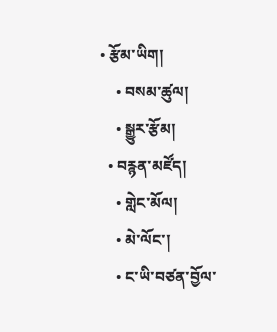• རྩོམ་ཡིག།
    • བསམ་ཚུལ།
    • སྒྱུར་རྩོམ།
  • བརྙན་མཛོད།
    • གླེང་མོལ།
    • མེ་ལོང་།
    • ང་ཡི་བཙན་བྱོལ་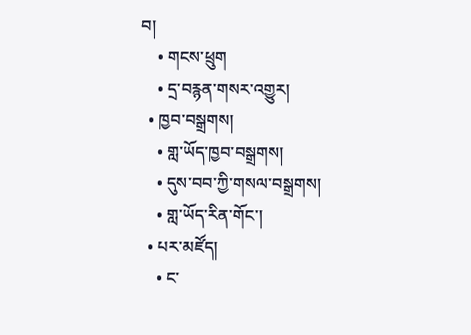བ།
    • གངས་ཕྲུག
    • དྲ་བརྙན་གསར་འགྱུར།
  • ཁྱབ་བསྒྲགས།
    • གླ་ཡོད་ཁྱབ་བསྒྲགས།
    • དུས་བབ་ཀྱི་གསལ་བསྒྲགས།
    • གླ་ཡོད་རིན་གོང་།
  • པར་མཛོད།
    • ང་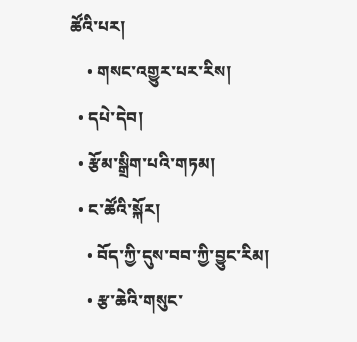ཚོའི་པར།
    • གསང་འགྱུར་པར་རིས།
  • དཔེ་དེབ།
  • རྩོམ་སྒྲིག་པའི་གཏམ།
  • ང་ཚོའི་སྐོར།
    • བོད་ཀྱི་དུས་བབ་ཀྱི་བྱུང་རིམ།
    • རྩ་ཆེའི་གསུང་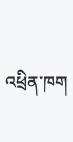འཕྲིན་ཁག